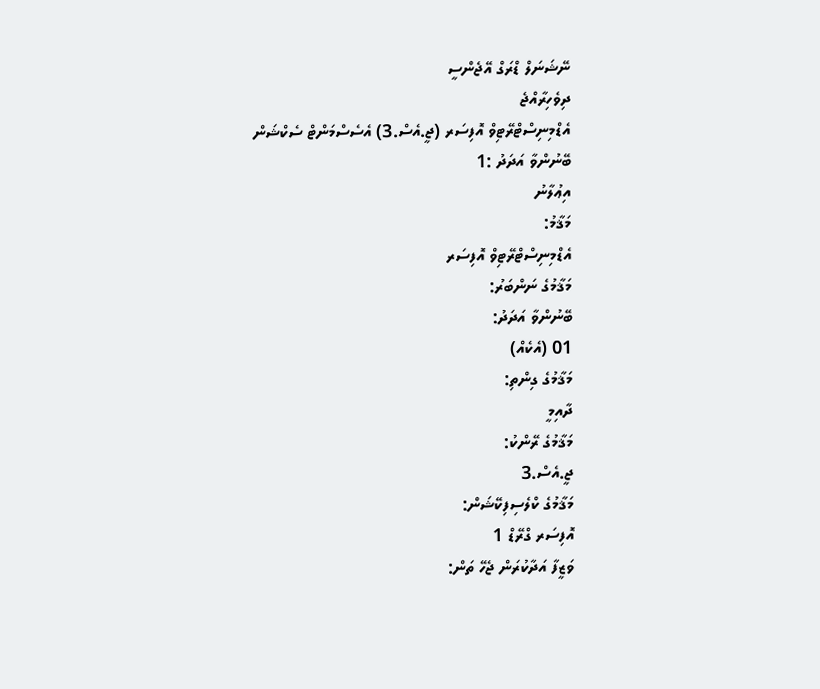ނޭޝަނަލް ޑްރަގް އޭޖެންސީ
ދިވެހިރާއްޖެ
އެޑްމިނިސްޓްރޭޓިވް އޮފިސަރ (ޖީ.އެސް.3) އެސެސްމަންޓް ސެކްޝަން
ބޭނުންވާ އަދަދު :1
އިޢުލާނު
މަޤާމު:
އެޑްމިނިސްޓްރޭޓިވް އޮފިސަރ
މަޤާމުގެ ނަންބަރު:
ބޭނުންވާ އަދަދު:
01 (އެކެއް)
މަޤާމުގެ ގިންތި:
ދާއިމީ
މަޤާމުގެ ރޭންކު:
ޖީ.އެސް.3
މަޤާމުގެ ކްލެސިފިކޭޝަން:
އޮފިސަރ ގްރޭޑް 1
ވަޒީފާ އަދާކުރަން ޖެހޭ ތަން: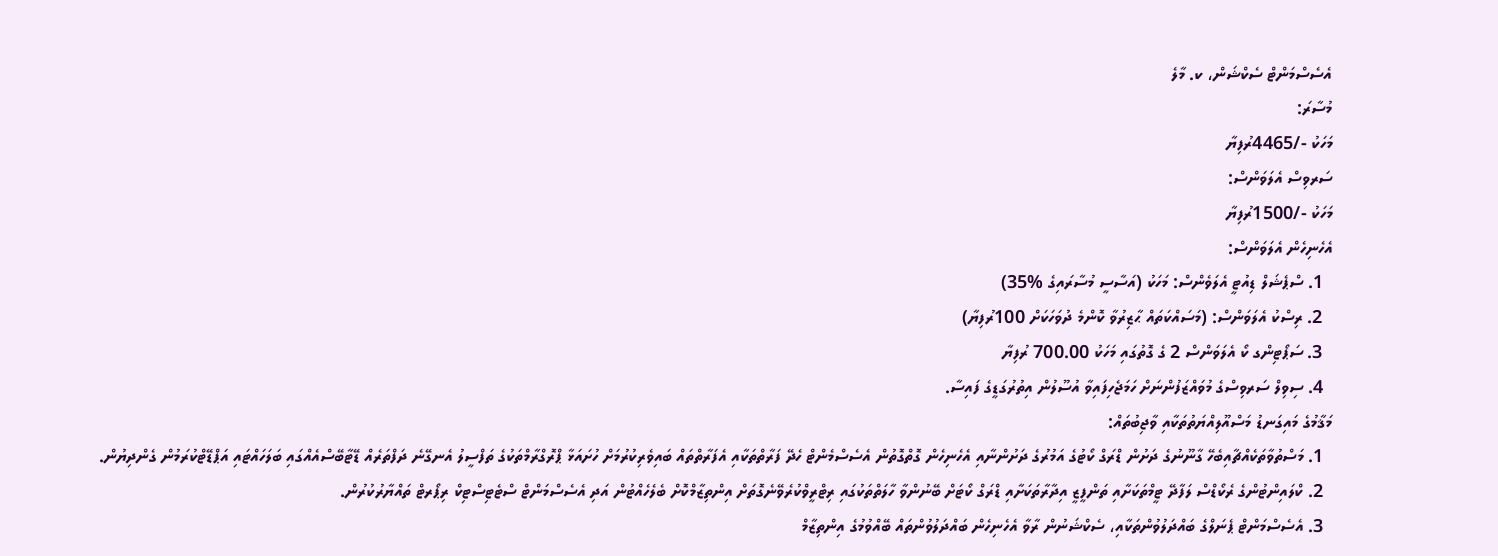އެސެސްމަންޓް ސެކްޝަން، ކ. މާލެ
މުސާރަ:
މަހަކު -/4465ރުފިޔާ
ސަރވިސް އެލަވަންސް:
މަހަކު -/1500ރުފިޔާ
އެހެނިހެން އެލަވަންސް:
  1. ސްޕެޝަލް ޑިއުޓީ އެލަވެންސް: މަހަކު (އަސާސީ މުސާރައިގެ %35)
  2. ރިސްކު އެލަވަންސް: (މަސައްކަތައް ޙާޒިރުވާ ކޮންމެ ދުވަހަކަށް 100ރުފިޔާ)
  3. ސަޕޯޓިންގ ކޯ އެލަވަންސް 2 ގެ ގޮތުގައި މަހަކު 700.00 ރުފިޔާ
  4. ސިވިލް ސަރވިސްގެ މުވައްޒަފުންނަށް ހަމަޖެހިފައިވާ އުސޫލުން އިތުރުގަޑީގެ ފައިސާ.
މަޤާމުގެ މައިގަނޑު މަސްއޫލިއްޔަތުތަކާއި ވާޖިބުތައް:
  1. މަސްތުވާތަކެއްޗާއިބެހޭ ގާނޫނުގެ ދަށުން ޑްރަގް ކޯޓުގެ އަމުރުގެ ދަށުންނާއި އެހެނިހެން ގޮތްގޮތުން އެސެސްމެންޓް ހެދޭ ފަރާތްތަކާއި އެފަރާތްތައް ބައިވެރިކުރުމަށް ހުށައަޅާ ޕްރޮގްރާމްތަކުގެ ތަފްސީލު އެނގޭނެ ދަފްތަރެއް ޑޭޓާބޭސްއެއްގައި ބަލަހައްޓައި އަޕްޑޭޓްކުރަމުން ގެންދިޔުން.
  2. ކްލައިންޓުންގެ ރެކޯޑްސް ލަފާދޭ ޓީމްތަކަށާއި ތަންފީޒީ އިދާރާތަކަށާއި ޑްރަގް ކޯޓަށް ބޭނުންވާ ހާލަތްތަކުގައި ރިޓްރީވްކުރެވޭނެގޮތަށް އިންތިޒާމްކޮށް ބެލެހެއްޓުން އަދި އެސެސްމަންޓް ސްޓެޓިސްޓިކް ރިޕޯރޓް ތައްޔާރުކުރުން.
  3. އެސެސްމަންޓް ޕެނަލްގެ ބައްދަލުވުންތަކާއި، ސެކްޝަނުން ރާވާ އެހެނިހެން ބައްދަލުވުންތައް ބޭއްވުމުގެ އިންތިޒާމް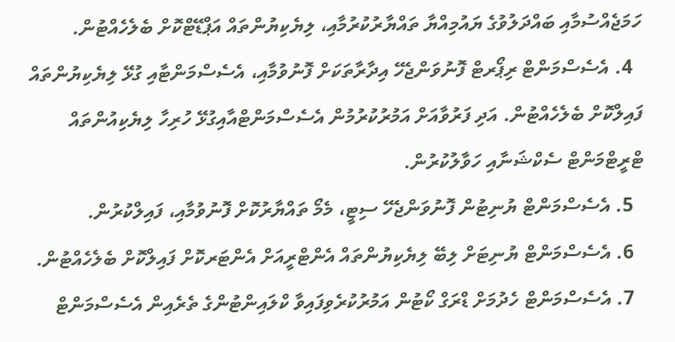ހަމަޖެއްސުމާއި ބައްދަލުވުގެ ޔައުމިއްޔާ ތައްޔާރުކުރުމާއި، ލިޔެކިޔުންތައް އަޕްޑޭޓްކޮށް ބެލެހެއްޓުން.
  4. އެސެސްމަންޓް ރިޕޯރޓް ފޮނުވަންޖެހޭ އިދާރާތަކަށް ފޮނުވުމާއި، އެސެސްމަންޓާއި ގުޅޭ ލިޔެކިޔުންތައް ފައިލްކޮށް ބެލެހެއްޓުން. އަދި ފަރުވާއަށް އަމުރުކުރުމުން އެސެސްމަންޓްއާއިގުޅޭ ހުރިހާ ލިޔެކިއުންތައް ޓްރީޓްމަންޓް ސެކްޝަނާއި ހަވާލުކުރުން.
  5. އެސެސްމަންޓް ޔުނިޓުން ފޮނުވަންޖެހޭ ސިޓީ، މެމޯ ތައްޔާރުކޮށް ފޮނުވުމާއި، ފައިލްކުރުން.
  6. އެސެސްމަންޓް ޔުނިޓަށް ލިބޭ ލިޔެކިޔުންތައް އެންޓްރީއަށް އެންޓަރކޮށް ފައިލްކޮށް ބެލެހެއްޓުން.
  7. އެސެސްމަންޓް ހެދުމަށް ޑްރަގް ކޯޓުން އަމުރުކުރެވިފައިވާ ކްލައިންޓުންގެ ތެރެއިން އެސެސްމަންޓް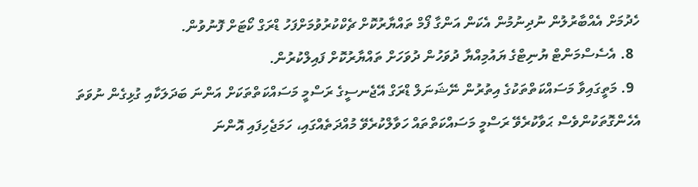ހެދުމަށް އެއްބާރުލުން ނުދިނުމުން އެކަން އަންގާ ފޯމް ތައްޔާރުކޮށް ޗެކްކުރުވުމަށްފަހު ޑްރަގް ކޯޓަށް ފޮނުވުން.
  8. އެސެސްމަންޓް ޔުނިޓްގެ ޔައުމިއްޔާ ދުވަހުން ދުވަހަށް ތައްޔާރުކޮށް ފައިލްކުރުން.
  9. މަތީގައިވާ މަސައްކަތްތަކުގެ އިތުރުން ނޭޝަނަލް ޑްރަގް އޭޖެނސީގެ ރަސްމީ މަސައްކަތްތަކަށް އަންނަ ބަދަލަކާއި ގުޅިގެން ނުވަތަ އެހެންގޮތަކުންވެސް ޙަވާކުރެވޭ ރަސްމީ މަސައްކަތްތައް ހަވާލްކުރެވޭ މުއްދަތެއްގައި، ހަމަޖެހިފައި އޮންނަ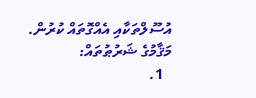އުސޫލްތަކާއި އެއްގޮތައް ކުރުން.
މަޤާމުގެ ޝަރުޠުތައް:
  1.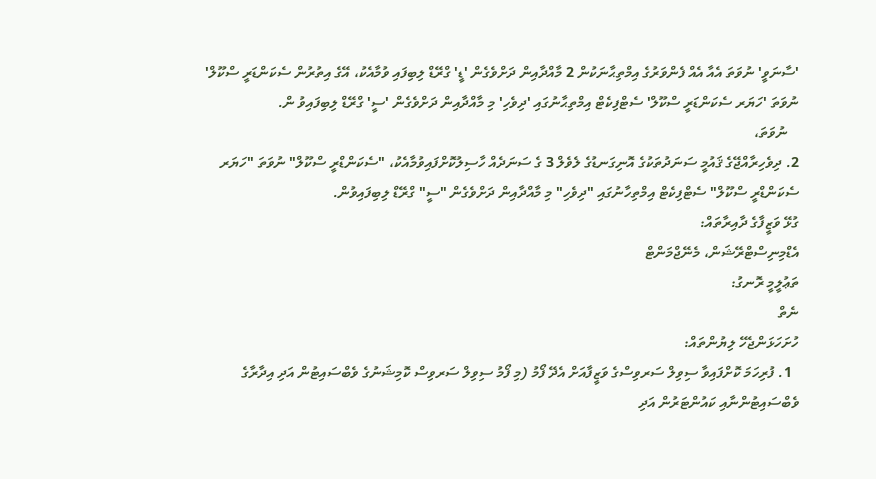'ސާނަވީ' ނުވަތަ އެއާ އެއް ފެންވަރުގެ އިމްތިޙާނަކުން 2 މާއްދާއިން ދަށްވެގެން 'ޑީ' ގްރޭޑް ލިބިފައި ވުމާއެކު، އޭގެ އިތުރުން ސެކަންޑަރީ ސްކޫލް' ނުވަތަ 'ހަޔަރ ސެކަންޑަރީ ސްކޫލް' ސެޓްފިކެޓް އިމްތިޙާނުގައި 'ދިވެހި' މި މާއްދާއިން ދަށްވެގެން 'ސީ' ގްރޭޑް ލިބިފައިވު ން.
   ނުވަތަ،
2. ދިވެހިރާއްޖޭގެ ޤައުމީ ސަނަދުތަކުގެ އޮނިގަނޑުގެ ލެވެލް 3 ގެ ސަނަދެއް ހާސިލުކޮށްފައިވުމާއެކު، "ސެކަންޑްރީ ސްކޫލް" ނުވަތަ "ހަޔަރ ސެކަންޑްރީ ސްކޫލް" ސެޓްފިކެޓް އިމްތިހާނުގައި "ދިވެހި" މި މާއްދާއިން ދަށްވެގެން "ސީ" ގްރޭޑް ލިބިފައިވުން.
ގުޅޭ ވަޒީފާގެ ދާއިރާތައް:
އެޑްމިނިސްޓްރޭޝަން، މެނޭޖްމަންޓް
ތަޢުލީމީ ރޮނގު:
ނެތް
ހުށަހަޅަންޖެހޭ ލިޔުންތައް:
  1. ފުރިހަމަ ކޮށްފައިވާ ސިވިލް ސަރވިސްގެ ވަޒީފާއަށް އެދޭ ފޯމު (މި ފޯމު ސިވިލް ސަރވިސް ކޮމިޝަނުގެ ވެބްސައިޓުން އަދި އިދާރާގެ ވެބްސައިޓުންނާއި ކައުންޓަރުން އަދި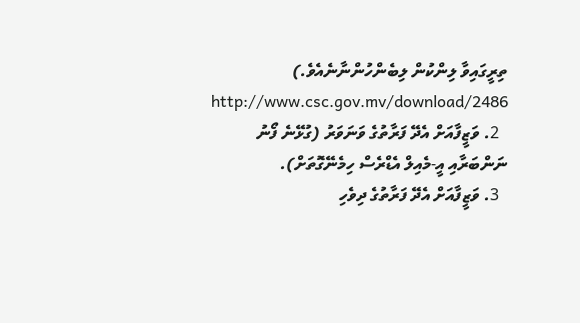ތިރީގައިވާ ލިންކުން ލިބެންހުންނާނެއެވެ.) http://www.csc.gov.mv/download/2486
  2. ވަޒީފާއަށް އެދޭ ފަރާތުގެ ވަނަވަރު (ގުޅޭނެ ފޯނު ނަންބަރާއި އީ-މެއިލް އެޑްރެސް ހިމެނޭގޮތަށް).
  3. ވަޒީފާއަށް އެދޭ ފަރާތުގެ ދިވެހި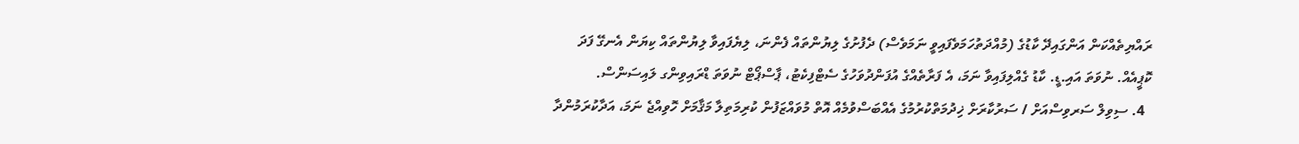ރައްޔިތެއްކަން އަންގައިދޭ ކާޑުގެ (މުއްދަތުހަމަވެފައިވީ ނަމަވެސް) ދެފުށުގެ ލިޔުންތައް ފެންނަ، ލިޔެފައިވާ ލިޔުންތައް ކިޔަން އެނގޭ ފަދަ ކޮޕީއެއް. ނުވަތަ އައި.ޑީ. ކާޑު ގެއްލިފައިވާ ނަމަ، އެ ފަރާތެއްގެ އުފަންދުވަހުގެ ސެޓްފިކެޓު، ޕާސްޕޯޓް ނުވަތަ ޑްރައިވިންގ ލައިސަންސް.
  4. ސިވިލް ސަރވިސްއަށް / ސަރުކާރަށް ޚިދުމަތްކުރުމުގެ އެއްބަސްވުމެއް އޮތް މުވައްޒަފުން ކުރިމަތިލާ މަޤާމަށް ހޮވިއްޖެ ނަމަ، އަދާކުރަމުންދާ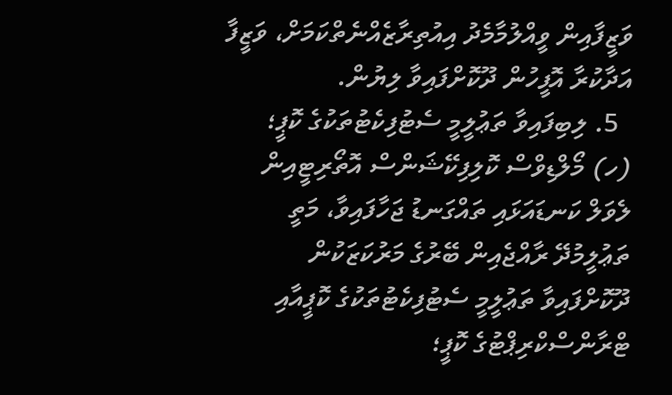ވަޒީފާއިން ވީއްލުމާމެދު އިއުތިރާޒެއްނެތްކަމަށް، ވަޒީފާ އަދާކުރާ އޮފީހުން ދޫކޮށްފައިވާ ލިޔުން.
  5. ލިބިފައިވާ ތަޢުލީމީ ސެޓުފިކެޓުތަކުގެ ކޮޕީ؛
(ހ) މޯލްޑިވްސް ކޮލިފިކޭޝަންސް އޮތޯރިޓީއިން ލެވަލް ކަނޑައަޅައި ތައްގަނޑު ޖަހާފައިވާ، މަތީ ތަޢުލީމުދޭ ރާއްޖެއިން ބޭރުގެ މަރުކަޒަކުން ދޫކޮށްފައިވާ ތަޢުލީމީ ސެޓުފިކެޓުތަކުގެ ކޮޕީއާއި ޓްރާންސްކްރިޕްޓުގެ ކޮޕީ؛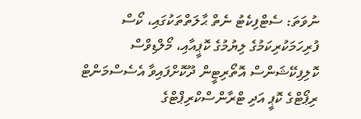ނުވަތަ: ސެޓްފިކެޓު ނެތް ޙާލަތްތަކުގައި، ކޯސް ފުރިހަމަކުރިކަމުގެ ލިޔުމުގެ ކޮޕީއާއި، މޯލްޑިވްސް ކޮލިފިކޭޝަންސް އޮތޯރިޓީން ދޫކޮށްފައިވާ އެސެސްމަންޓް ރިޕޯޓްގެ ކޮޕީ އަދި ޓްރާންސްކްރިޕްޓްގެ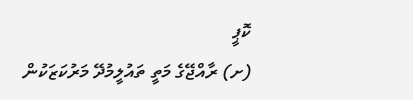ކޮޕީ
(ށ) ރާއްޖޭގެ މަތީ ތައުލީމުދޭ މަރުކަޒަކުން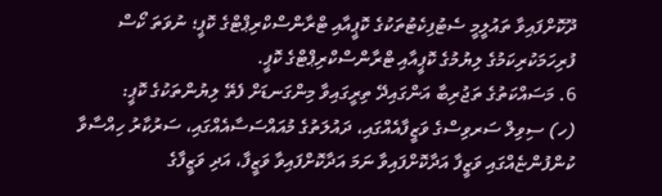ދޫކޮށްފައިވާ ތައުލީމީ ސެޓުފިކެޓުތަކުގެ ކޮޕީއާއި ޓްރާންސްކްރިޕްޓްގެ ކޮޕީ؛ ނުވަތަ ކޯސް ފުރިހަމަކުރިކަމުގެ ލިޔުމުގެ ކޮޕީއާއި ޓްރާންސްކްރިޕްޓްގެ ކޮޕީ.
6. މަސައްކަތުގެ ތަޖުރިބާ އަންގައިދޭ ތިރީގައިވާ މިންގަނޑަށް ފެތޭ ލިޔުންތަކުގެ ކޮޕީ:
(ހ) ސިވިލް ސަރވިސްގެ ވަޒީފާއެއްގައި، ދައުލަތުގެ މުއައްސަސާއެއްގައި، ސަރުކާރު ހިއްސާވާ ކުންފުންޏެއްގައި ވަޒީފާ އަދާކޮށްފައިވާ ނަމަ އަދާކޮށްފައިވާ ވަޒީފާ، އަދި ވަޒީފާގެ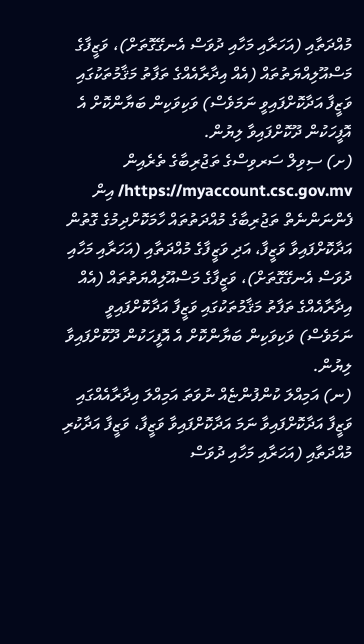މުއްދަތާއި (އަހަރާއި މަހާއި ދުވަސް އެނގޭގޮތަށް)، ވަޒީފާގެ މަސްއޫލިއްޔަތުތައް (އެއް އިދާރާއެއްގެ ތަފާތު މަޤާމުތަކުގައި ވަޒީފާ އަދާކޮށްފައިވީ ނަމަވެސް) ވަކިވަކިން ބަޔާންކޮށް އެ އޮފީހަކުން ދޫކޮށްފައިވާ ލިޔުން.
(ށ) ސިވިލް ސަރވިސްގެ ތަޖުރިބާގެ ތެރެއިން https://myaccount.csc.gov.mv/ އިން ފެންނަންނެތް ތަޖުރިބާގެ މުއްދަތުތައް ހާމަކޮށްދިމުގެ ގޮތުން އަދާކޮށްފައިވާ ވަޒީފާ، އަދި ވަޒީފާގެ މުއްދަތާއި (އަހަރާއި މަހާއި ދުވަސް އެނގޭގޮތަށް)، ވަޒީފާގެ މަސްއޫލިއްޔަތުތައް (އެއް އިދާރާއެއްގެ ތަފާތު މަޤާމުތަކުގައި ވަޒީފާ އަދާކޮށްފައިވީ ނަމަވެސް) ވަކިވަކިން ބަޔާންކޮށް އެ އޮފީހަކުން ދޫކޮށްފައިވާ ލިޔުން.
(ނ) އަމިއްލަ ކުންފުންޏެއް ނުވަތަ އަމިއްލަ އިދާރާއެއްގައި ވަޒީފާ އަދާކޮށްފައިވާ ނަމަ އަދާކޮށްފައިވާ ވަޒީފާ، ވަޒީފާ އަދާކުރި މުއްދަތާއި (އަހަރާއި މަހާއި ދުވަސް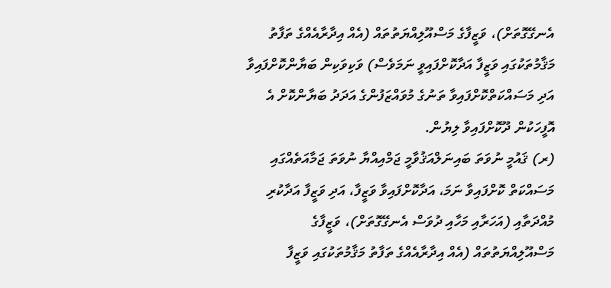އެނގޭގޮތަށް)، ވަޒީފާގެ މަސްއޫލިއްޔަތުތައް (އެއް އިދާރާއެއްގެ ތަފާތު މަޤާމުތަކުގައި ވަޒީފާ އަދާކޮށްފައިވީ ނަމަވެސް) ވަކިވަކިން ބަޔާންކޮށްފައިވާ އަދި މަސައްކަތްކޮށްފައިވާ ތަނުގެ މުވައްޒަފުންގެ އަދަދު ބަޔާންކޮށް އެ އޮފީހަކުން ދޫކޮށްފައިވާ ލިޔުން.
(ރ) ޤައުމީ ނުވަތަ ބައިނަލްއަޤުވާމީ ޖަމްއިއްޔާ ނުވަތަ ޖަމާއަތެއްގައި މަސައްކަތް ކޮށްފައިވާ ނަމަ، އަދާކޮށްފައިވާ ވަޒީފާ، އަދި ވަޒީފާ އަދާކުރި މުއްދަތާއި (އަހަރާއި މަހާއި ދުވަސް އެނގޭގޮތަށް)، ވަޒީފާގެ މަސްއޫލިއްޔަތުތައް (އެއް އިދާރާއެއްގެ ތަފާތު މަޤާމުތަކުގައި ވަޒީފާ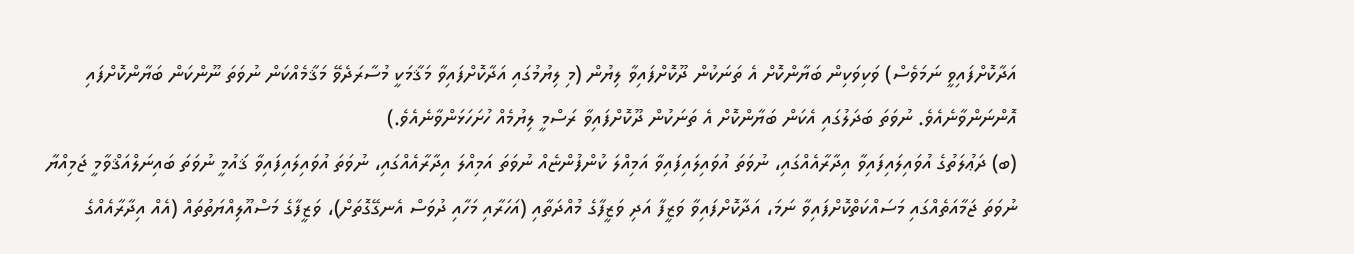އަދާކޮށްފައިވީ ނަމަވެސް) ވަކިވަކިން ބަޔާންކޮށް އެ ތަނަކުން ދޫކޮށްފައިވާ ލިޔުން (މި ލިޔުމުގައި އަދާކޮށްފައިވާ މަޤާމަކީ މުސާރަދެވޭ މަޤާމެއްކަން ނުވަތަ ނޫންކަން ބަޔާންކޮށްފައި އޮންނަންވާނެއެވެ. ނުވަތަ ބަދަލުގައި އެކަން ބަޔާންކޮށް އެ ތަނަކުން ދޫކޮށްފައިވާ ރަސްމީ ލިޔުމެއް ހުށަހަޅަންވާނެއެވެ.)
(ބ) ދަޢުލަތުގެ އުވައިލައިފައިވާ އިދާރާއެއްގައި، ނުވަތަ އުވައިލައިފައިވާ އަމިއްލަ ކުންފުންޏެއް ނުވަތަ އަމިއްލަ އިދާރާއެއްގައި، ނުވަތަ އުވައިލައިފައިވާ ޤައުމީ ނުވަތަ ބައިނަލްއަޤްވާމީ ޖަމިއްޔާ ނުވަތަ ޖަމާއަތެއްގައި މަސައްކަތްކޮށްފައިވާ ނަމަ، އަދާކޮށްފައިވާ ވަޒީފާ އަދި ވަޒީފާގެ މުއްދަތާއި (އަހަރާއި މަހާއި ދުވަސް އެނގޭގޮތަށް)، ވަޒީފާގެ މަސްއޫލިއްޔަތުތައް (އެއް އިދާރާއެއްގެ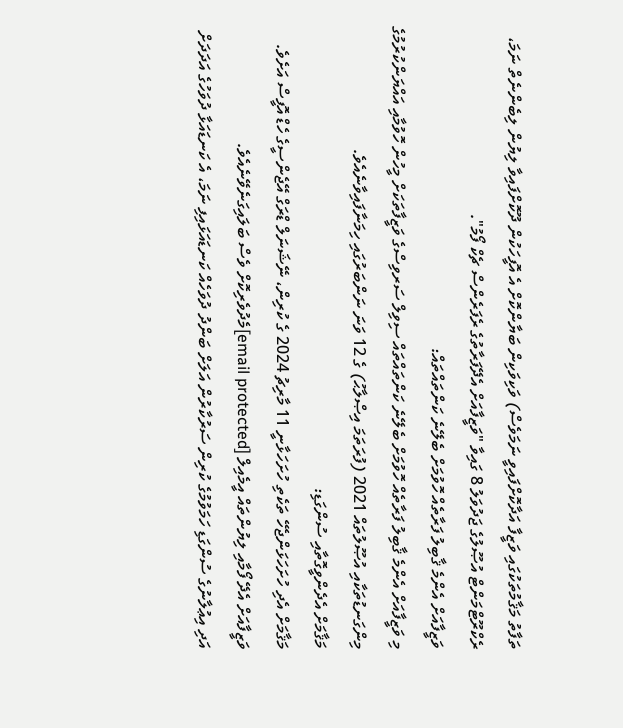ތަފާތު މަޤާމުތަކުގައި ވަޒީފާ އަދާކޮށްފައިވީ ނަމަވެސް) ވަކިވަކިން ބަޔާންކޮށް އެ އޮފީހަކުން ދޫކޮށްފައިވާ ލިޔުން ލިބެންނެތް ނަމަ، ރެކްރޫޓްމަންޓް އުޞޫލުގެ ޖަދުވަލު 8 ގައިވާ "ވަޒީފާއަށް އެދޭފަރާތުގެ ރެފަރެންސް ޗެކް ފޯމު".
ވަޒީފާއަށް އެންމެ ޤާބިލު ފަރާތެއް ހޮވުމަށް ބެލޭނެ ކަންތައްތައް:
މި ވަޒީފާއަށް އެންމެ ޤާބިލު ފަރާތެއް ހޮވުމަށް ބެލޭނެ ކަންތައްތައް ސިވިލް ސަރވިސްގެ ވަޒީފާތަކަށް މީހުން ހޮވުމާއި އައްޔަންކުރުމުގެ މިންގަނޑުތަކާއި އުޞޫލުތައް 2021 (ފުރަތަމަ އިޞްލާޙު) ގެ 12 ވަނަ ނަންބަރުގައި ހިމަނާފައިވާނެއެވެ.
މަޤާމަށް އެދެންވީގޮތާއި ސުންގަޑި:
މަޤާމަށް އެދި ހުށަހަޅަންޖެހޭ ތަކެތި ހުށަހަޅާނީ 11 މާރިޗު 2024 ގެ ކުރިން، ނޭޝަނަލް ޑްރަގް އޭޖެންސީގެ ހެޑް އޮފީސް އަށެވެ. ވަޒީފާއަށް އެދޭ ފޯމާއި ލިޔުންތައް އީމެއިލް [email protected]މެދުވެރިކޮށް ވެސް ބަލައިގަނެވޭނެއެވެ.
އަދި އިޢުލާނުގެ ސުންގަޑި ހަމަވުމުގެ ކުރިން ސަރުކާރުން އަލަށް ބަންދު ދުވަހެއް ކަނޑައަޅައިފި ނަމަ، އެ ކަނޑައަޅާ ދުވަހުގެ އަދަދަށް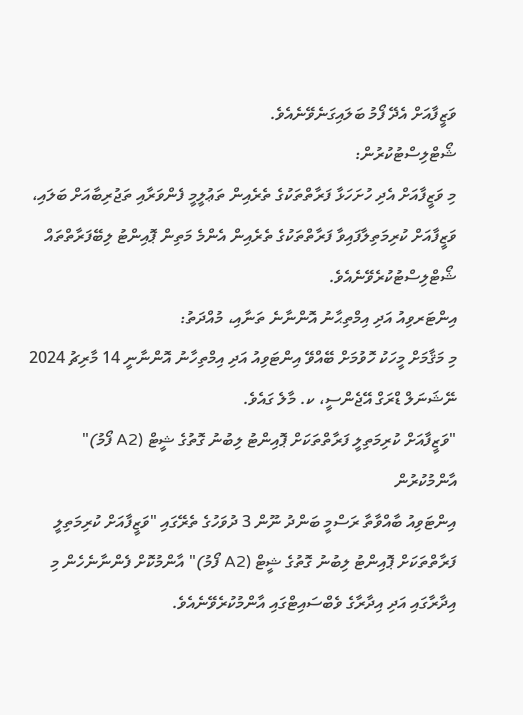ވަޒީފާއަށް އެދޭ ފޯމު ބަލައިގަނެވޭނެއެވެ.
ޝޯޓްލިސްޓުކުރުން:
މި ވަޒީފާއަށް އެދި ހުށަހަޅާ ފަރާތްތަކުގެ ތެރެއިން ތަޢުލީމީ ފެންވަރާއި ތަޖުރިބާއަށް ބަލައި، ވަޒީފާއަށް ކުރިމަތިލާފައިވާ ފަރާތްތަކުގެ ތެރެއިން އެންމެ މަތިން ޕޮއިންޓު ލިބޭފަރާތްތައް ޝޯޓްލިސްޓުކުރެވޭނެއެވެ.
އިންޓަރވިއު އަދި އިމްތިޙާނު އޮންނާނެ ތަނާއި، މުއްދަތު:
މި މަޤާމަށް މީހަކު ހޮވުމަށް ބޭއްވޭ އިންޓަވިއު އަދި އިމްތިހާނު އޮންނާނީ 14 މާރިޗު 2024 ނޭޝަނަލް ޑްރަގް އޭޖެންސީ، ކ. މާލެ ގައެވެ.
"ވަޒީފާއަށް ކުރިމަތިލީ ފަރާތްތަކަށް ޕޮއިންޓު ލިބުނު ގޮތުގެ ޝީޓް (A2 ފޯމު)" އާންމުކުރުން
އިންޓަވިއު ބާއްވާތާ ރަސްމީ ބަންދު ނޫން 3 ދުވަހުގެ ތެރޭގައި "ވަޒީފާއަށް ކުރިމަތިލީ ފަރާތްތަކަށް ޕޮއިންޓު ލިބުނު ގޮތުގެ ޝީޓް (A2 ފޯމު)" އާންމުކޮށް ފެންނާނެހެން މި އިދާރާގައި އަދި އިދާރާގެ ވެބްސައިޓްގައި އާންމުކުރެވޭނެއެވެ.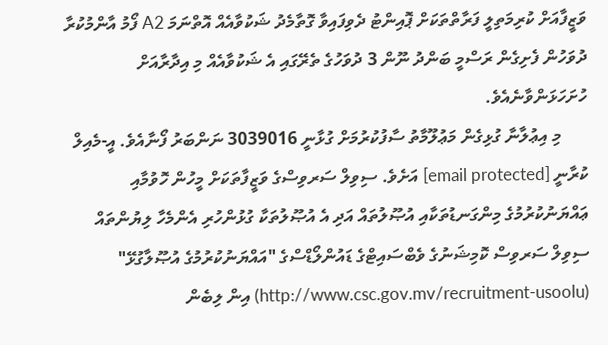ވަޒީފާއަށް ކުރިމަތިލީ ފަރާތްތަކަށް ޕޮއިންޓު ދެވިފައިވާ ގޮތާމެދު ޝަކުވާއެއް އޮތްނަމަ A2 ފޯމު އާންމުކުރާ ދުވަހުން ފެށިގެން ރަސްމީ ބަންދު ނޫން 3 ދުވަހުގެ ތެރޭގައި އެ ޝަކުވާއެއް މި އިދާރާއަށް ހުށަހަޅަންވާނެއެވެ.
      މި އިޢުލާނާ ގުޅިގެން މަޢުލޫމާތު ސާފުކުރުމަށް ގުޅާނީ 3039016 ނަންބަރު ފޯނާއެވެ. އީ-މެއިލް ކުރާނީ [email protected] އަށެވެ. ސިވިލް ސަރވިސްގެ ވަޒީފާތަކަށް މީހުން ހޮވުމާއި ޢައްޔަނުކުރުމުގެ މިންގަނޑުތަކާއި އުޞޫލުތައް އަދި އެ އުޞޫލުތަކާ ގުޅުންހުރި އެންމެހާ ލިޔުންތައް ސިވިލް ސަރވިސް ކޮމިޝަނުގެ ވެބްސައިޓްގެ ޑައުންލޯޑްސްގެ "އައްޔަނުކުރުމުގެ އުޞޫލާގުޅޭ" (http://www.csc.gov.mv/recruitment-usoolu) އިން ލިބެން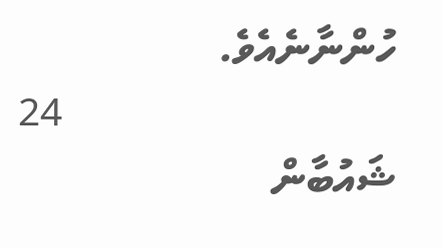ހުންނާނެއެވެ.
                                 24 ޝައުބާން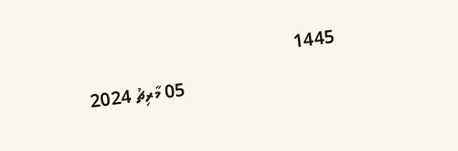1445
                                 05 މާރިޗު 2024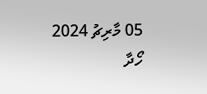05 މާރިޗު 2024
ހޯދާ